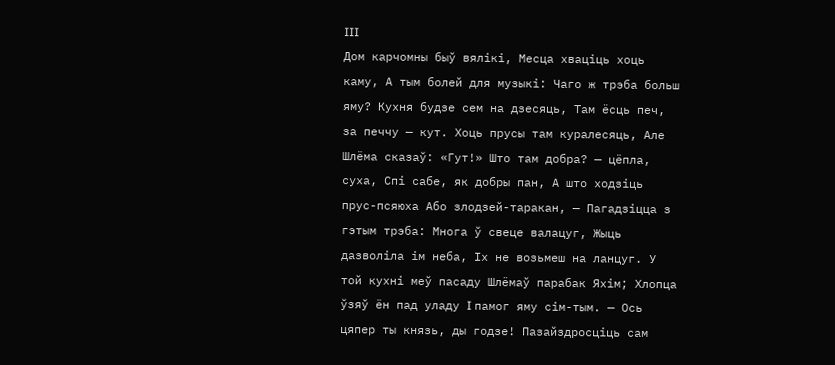III
Дом карчомны быў вялікі, Месца хваціць хоць каму, А тым болей для музыкі: Чаго ж трэба больш яму? Кухня будзе сем на дзесяць, Там ёсць печ, за печчу — кут. Хоць прусы там куралесяць, Але Шлёма сказаў: «Гут!» Што там добра? — цёпла, суха, Спі сабе, як добры пан, А што ходзіць прус-псяюха Або злодзей-таракан, — Пагадзіцца з гэтым трэба: Многа ў свеце валацуг, Жыць дазволіла ім неба, Іх не возьмеш на ланцуг. У той кухні меў пасаду Шлёмаў парабак Яхім; Хлопца ўзяў ён пад уладу I памог яму сім-тым. — Ось цяпер ты князь, ды годзе! Пазайздросціць сам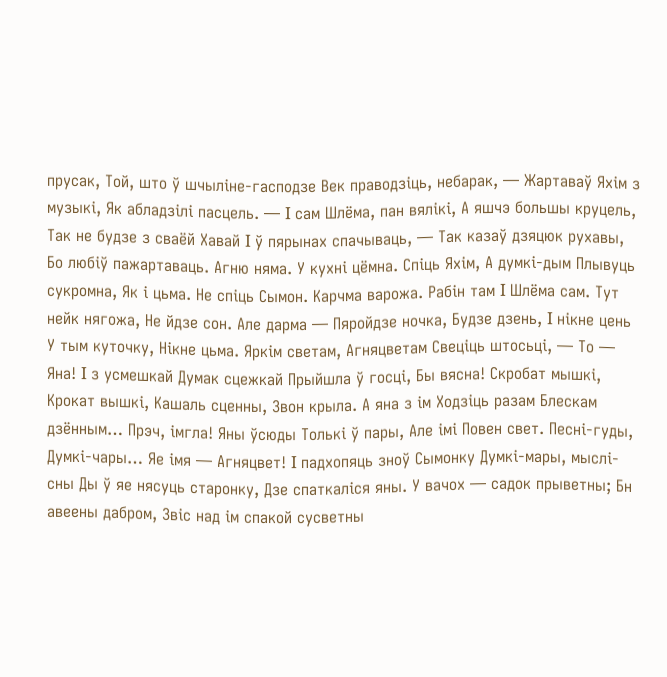прусак, Той, што ў шчыліне-гасподзе Век праводзіць, небарак, — Жартаваў Яхім з музыкі, Як абладзілі пасцель. — I сам Шлёма, пан вялікі, А яшчэ большы круцель, Так не будзе з сваёй Хавай I ў пярынах спачываць, — Так казаў дзяцюк рухавы, Бо любіў пажартаваць. Агню няма. У кухні цёмна. Спіць Яхім, А думкі-дым Плывуць сукромна, Як і цьма. Не спіць Сымон. Карчма варожа. Рабін там I Шлёма сам. Тут нейк нягожа, Не йдзе сон. Але дарма — Пяройдзе ночка, Будзе дзень, I нікне цень У тым куточку, Нікне цьма. Яркім светам, Агняцветам Свеціць штосьці, — То — Яна! I з усмешкай Думак сцежкай Прыйшла ў госці, Бы вясна! Скробат мышкі, Крокат вышкі, Кашаль сценны, Звон крыла. А яна з ім Ходзіць разам Блескам дзённым… Прэч, імгла! Яны ўсюды Толькі ў пары, Але імі Повен свет. Песні-гуды, Думкі-чары… Яе імя — Агняцвет! I падхопяць зноў Сымонку Думкі-мары, мыслі-сны Ды ў яе нясуць старонку, Дзе спаткаліся яны. У вачох — садок прыветны; Бн авеены дабром, Звіс над ім спакой сусветны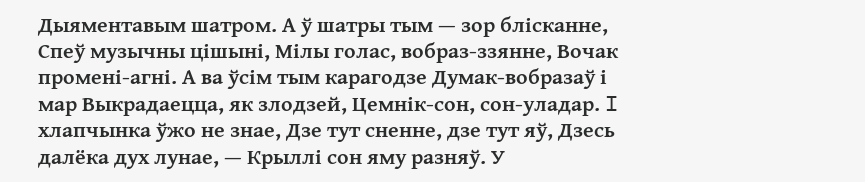Дыяментавым шатром. А ў шатры тым — зор блісканне, Спеў музычны цішыні, Мілы голас, вобраз-ззянне, Вочак промені-агні. А ва ўсім тым карагодзе Думак-вобразаў і мар Выкрадаецца, як злодзей, Цемнік-сон, сон-уладар. I хлапчынка ўжо не знае, Дзе тут сненне, дзе тут яў, Дзесь далёка дух лунае, — Крыллі сон яму разняў. У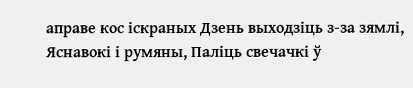аправе кос іскраных Дзень выходзіць з-за зямлі, Яснавокі і румяны, Паліць свечачкі ў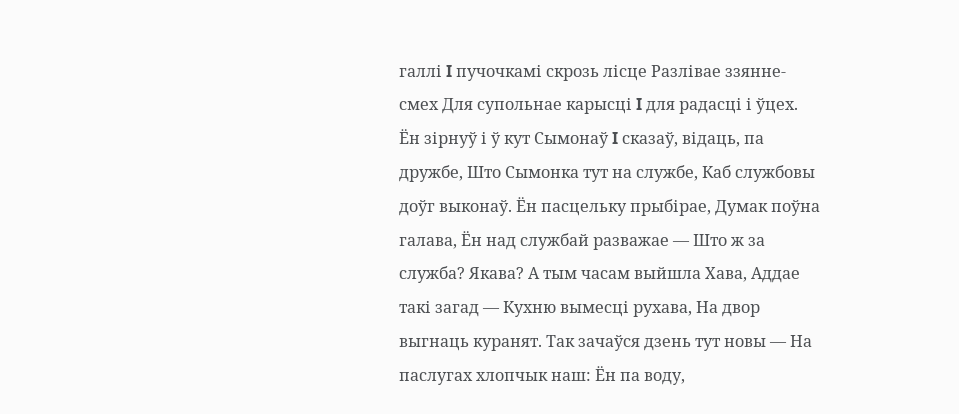галлі I пучочкамі скрозь лісце Разлівае ззянне-смех Для супольнае карысці I для радасці і ўцех. Ён зірнуў і ў кут Сымонаў I сказаў, відаць, па дружбе, Што Сымонка тут на службе, Каб службовы доўг выконаў. Ён пасцельку прыбірае, Думак поўна галава, Ён над службай разважае — Што ж за служба? Якава? А тым часам выйшла Хава, Аддае такі загад — Кухню вымесці рухава, На двор выгнаць куранят. Так зачаўся дзень тут новы — На паслугах хлопчык наш: Ён па воду,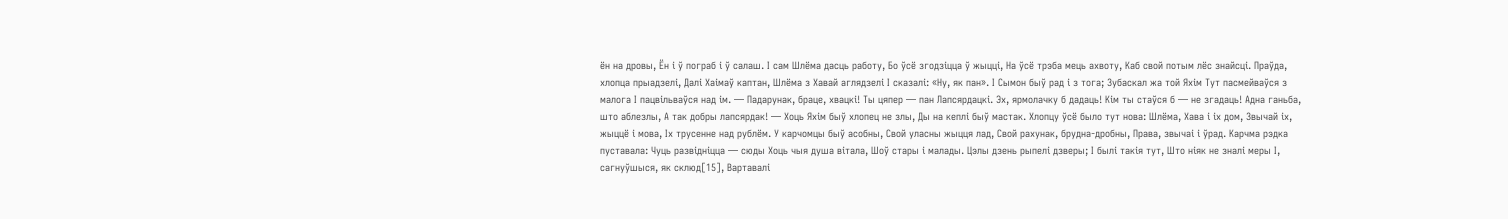ён на дровы, Ён і ў пограб і ў салаш. I сам Шлёма дасць работу, Бо ўсё згодзіцца ў жыцці, На ўсё трэба мець ахвоту, Каб свой потым лёс знайсці. Праўда, хлопца прыадзелі, Далі Хаімаў каптан, Шлёма з Хавай аглядзелі I сказалі: «Ну, як пан». I Сымон быў рад і з тога; Зубаскал жа той Яхім Тут пасмейваўся з малога I пацвільваўся над ім. — Падарунак, браце, хвацкі! Ты цяпер — пан Лапсярдацкі. Эх, ярмолачку б дадаць! Кім ты стаўся б — не згадаць! Адна ганьба, што аблезлы, А так добры лапсярдак! — Хоць Яхім быў хлопец не злы, Ды на кеплі быў мастак. Хлопцу ўсё было тут нова: Шлёма, Хава і іх дом, Звычай іх, жыццё і мова, Іх трусенне над рублём. У карчомцы быў асобны, Свой уласны жыцця лад, Свой рахунак, брудна-дробны, Права, звычаі і ўрад. Карчма рэдка пуставала: Чуць развідніцца — сюды Хоць чыя душа вітала, Шоў стары і малады. Цэлы дзень рыпелі дзверы; I былі такія тут, Што ніяк не зналі меры I, сагнуўшыся, як склюд[15], Вартавалі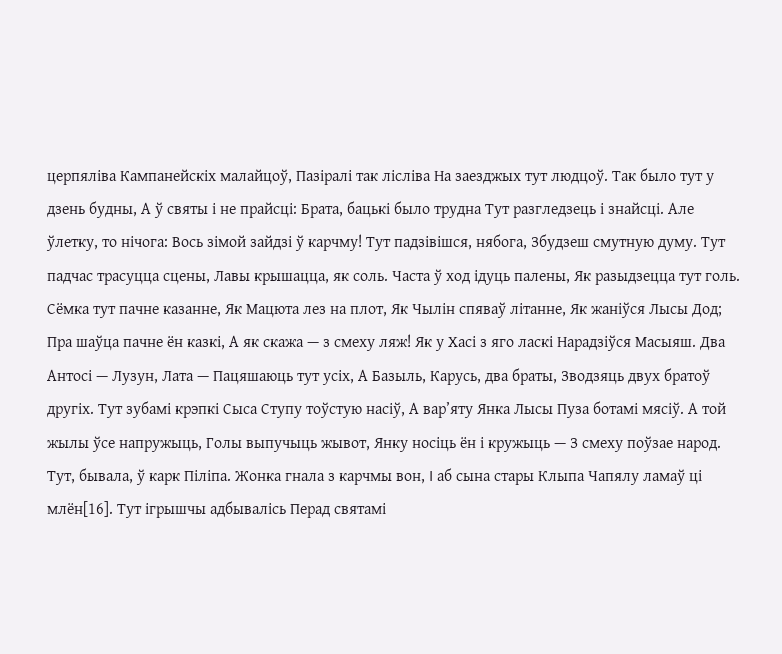церпяліва Кампанейскіх малайцоў, Пазіралі так лісліва На заезджых тут людцоў. Так было тут у дзень будны, А ў святы і не прайсці: Брата, бацькі было трудна Тут разгледзець і знайсці. Але ўлетку, то нічога: Вось зімой зайдзі ў карчму! Тут падзівішся, нябога, Збудзеш смутную думу. Тут падчас трасуцца сцены, Лавы крышацца, як соль. Часта ў ход ідуць палены, Як разыдзецца тут голь. Сёмка тут пачне казанне, Як Мацюта лез на плот, Як Чылін спяваў літанне, Як жаніўся Лысы Дод; Пра шаўца пачне ён казкі, А як скажа — з смеху ляж! Як у Хасі з яго ласкі Нарадзіўся Масыяш. Два Антосі — Лузун, Лата — Пацяшаюць тут усіх, А Базыль, Карусь, два браты, Зводзяць двух братоў другіх. Тут зубамі крэпкі Сыса Ступу тоўстую насіў, А вар’яту Янка Лысы Пуза ботамі мясіў. А той жылы ўсе напружыць, Голы выпучыць жывот, Янку носіць ён і кружыць — З смеху поўзае народ. Тут, бывала, ў карк Піліпа. Жонка гнала з карчмы вон, I аб сына стары Клыпа Чапялу ламаў ці млён[16]. Тут ігрышчы адбывалісь Перад святамі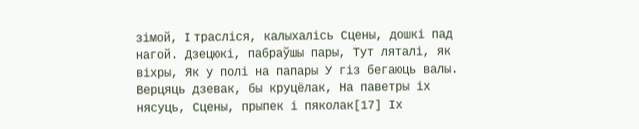зімой, I трасліся, калыхалісь Сцены, дошкі пад нагой. Дзецюкі, пабраўшы пары, Тут ляталі, як віхры, Як у полі на папары У гіз бегаюць валы. Верцяць дзевак, бы круцёлак, На паветры іх нясуць, Сцены, прыпек і пяколак[17] Іх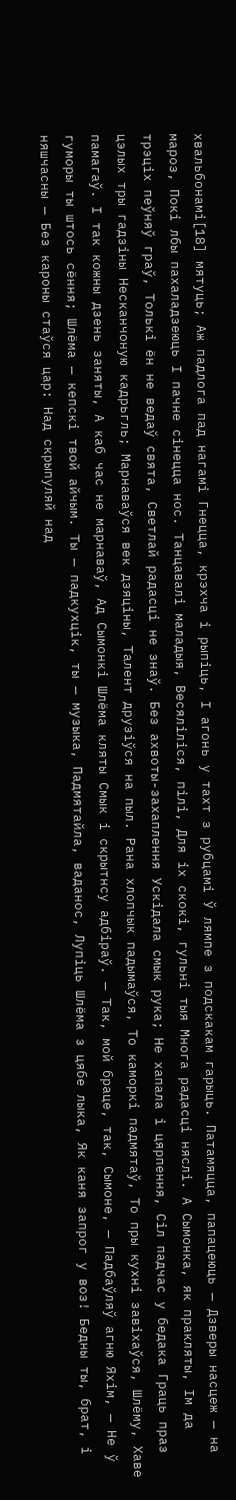хвальбонамі[18] мятуць; Аж падлога пад нагамі Гнецца, крэхча і рыпіць, I агонь у тахт з рубцамі Ў лямпе з подскакам гарыць. Патамяцца, папацеюць — Дзверы насцеж — на мароз, Покі лбы пахаладзеюць I пачне сінецца нос. Танцавалі маладыя, Весяліліся, пілі, Для іх скокі, гульні тыя Многа радасці няслі. А Сымонка, як пракляты, Ім да трэціх пеўняў граў, Толькі ён не ведаў свята, Светлай радасці не знаў. Без ахвоты-захаплення Ускідала смык рука; Не хапала і цярпення, Сіл падчас у бедака Граць праз цэлых тры гадзіны Несканчоную кадрьгль; Марнаваўся век дзяціны, Талент друзіўся на пыл. Рана хлопчык падымаўся, То каморкі падмятаў, То пры кухні завіхаўся, Шлёму, Хаве памагаў. I так кожны дзень заняты, А каб час не марнаваў, Ад Сымонкі Шлёма кляты Смык і скрытнсу адбіраў. — Так, мой браце, так, Сымоне, — Падбаўляў агню Яхім, — Не ў гуморы ты штось сёння; Шлёма — кепскі твой айчым. Ты — падкухцік, ты — музыка, Падмятайла, ваданос, Лупіць Шлёма з цябе лыка, Як каня запрог у воз! Бедны ты, брат, і няшчасны — Без кароны стаўся цар: Над скрыпуляй над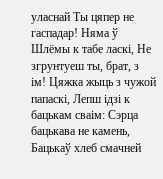уласнай Ты цяпер не гаспадар! Няма ў Шлёмы к табе ласкі, Не згрунтуеш ты, брат, з ім! Цяжка жыць з чужой папаскі, Лепш ідзі к бацькам сваім: Сэрца бацькава не камень, Бацькаў хлеб смачней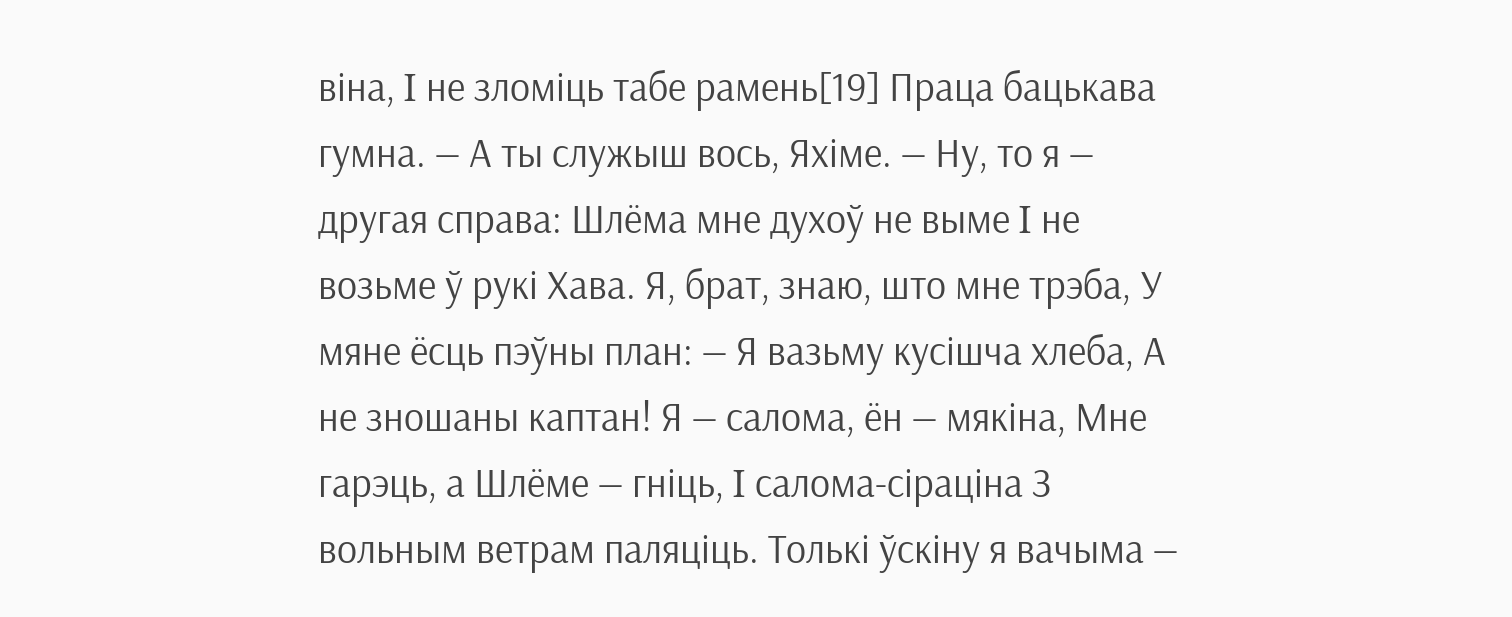віна, I не зломіць табе рамень[19] Праца бацькава гумна. — А ты служыш вось, Яхіме. — Ну, то я — другая справа: Шлёма мне духоў не выме I не возьме ў рукі Хава. Я, брат, знаю, што мне трэба, У мяне ёсць пэўны план: — Я вазьму кусішча хлеба, А не зношаны каптан! Я — салома, ён — мякіна, Мне гарэць, а Шлёме — гніць, I салома-сіраціна З вольным ветрам паляціць. Толькі ўскіну я вачыма —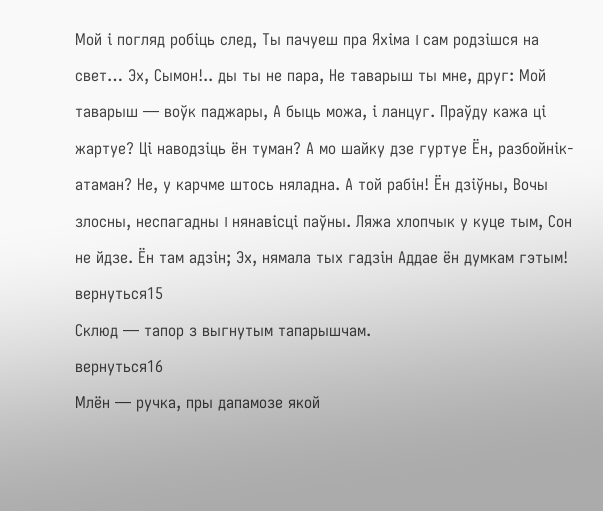Мой і погляд робіць след, Ты пачуеш пра Яхіма I сам родзішся на свет… Эх, Сымон!.. ды ты не пара, Не таварыш ты мне, друг: Мой таварыш — воўк паджары, А быць можа, і ланцуг. Праўду кажа ці жартуе? Ці наводзіць ён туман? А мо шайку дзе гуртуе Ён, разбойнік-атаман? Не, у карчме штось няладна. А той рабін! Ён дзіўны, Вочы злосны, неспагадны I нянавісці паўны. Ляжа хлопчык у куце тым, Сон не йдзе. Ён там адзін; Эх, нямала тых гадзін Аддае ён думкам гэтым! вернуться15
Склюд — тапор з выгнутым тапарышчам.
вернуться16
Млён — ручка, пры дапамозе якой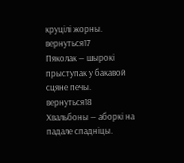круцілі жорны.
вернуться17
Пяколак — шырокі прыступак у бакавой сцяне печы.
вернуться18
Хвальбоны — аборкі на падале спадніцы.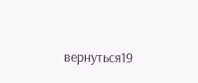вернуться19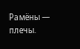Рамёны — плечы.